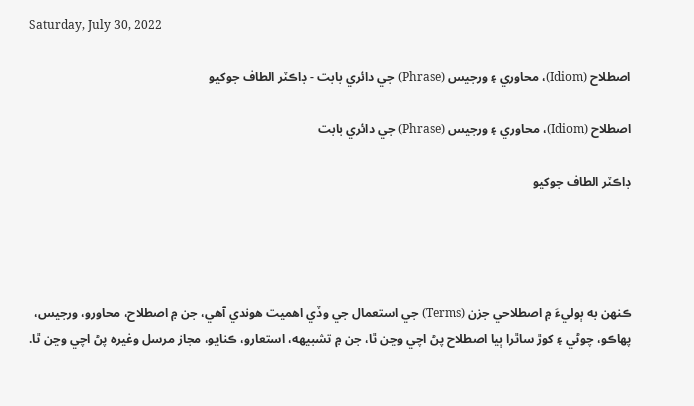Saturday, July 30, 2022

اصطلاح (Idiom)، محاوري ۽ ورجيس (Phrase) جي دائري بابت - ڊاڪٽر الطاف جوکيو

اصطلاح (Idiom)، محاوري ۽ ورجيس (Phrase) جي دائري بابت

ڊاڪٽر الطاف جوکيو




ڪنهن به ٻوليءَ ۾ اصطلاحي جزن (Terms) جي استعمال جي وڏي اهميت هوندي آهي، جن ۾ اصطلاح، محاورو، ورجيس، پهاڪو، چوڻي ۽ کوڙ ساٿرا ٻيا اصطلاح پڻ اچي وڃن ٿا، جن ۾ تشبيهه، استعارو، ڪنايو، مجاز مرسل وغيره پڻ اچي وڃن ٿا.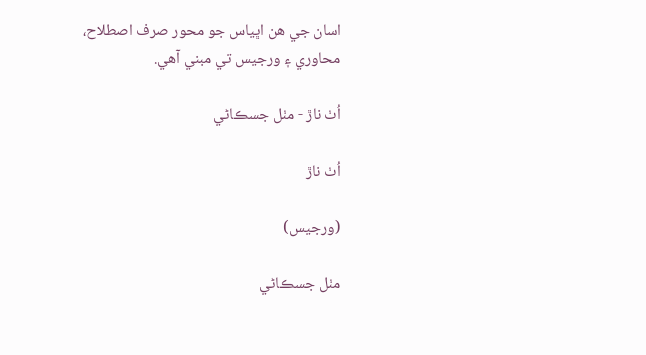اسان جي هن اڀياس جو محور صرف اصطلاح، محاوري ۽ ورجيس تي مبني آهي.

اُٺ ناڙ - مٺل جسڪاڻي

اُٺ ناڙ

(ورجيس)

مٺل جسڪاڻي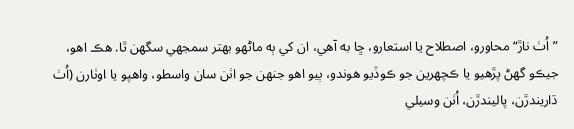”اُٺ ناڙ“ محاورو، اصطلاح يا استعارو، ڇا به آھي، ان کي ٻه ماڻھو بھتر سمجهي سگهن ٿا. ھڪ اھو، جيڪو گهڻ پڙھيو يا ڪچھرين جو ڪوڏيو ھوندو، ٻيو اھو جنھن جو اٺن سان واسطو، واھپو يا اوٺارن (اُٺ ڌاريندڙن، پاليندڙن، اُٺن وسيلي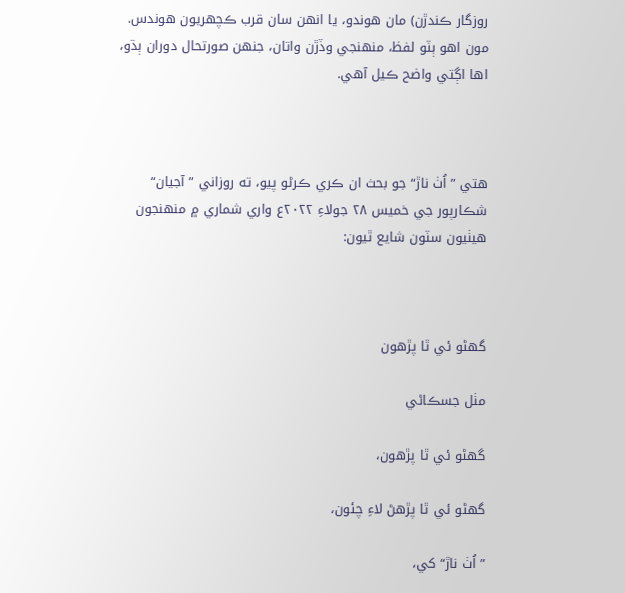روزگار ڪندڙن) مان ھوندو، يا انھن سان قرب ڪچھريون ھوندس. مون اھو ٻٽو لفظ، منھنجي وڏڙن واتان، جنھن صورتحال دوران ٻڌو، اھا اڳتي واضح ڪيل آھي.



ھتي ”اُٺ ناڙ“ جو بحث ان ڪري ڪرڻو پيو، ته روزاني ”آجيان“ شڪارپور جي خميس ۲۸ جولاءِ ۲۰۲۲ع واري شماري ۾ منھنجون ھيٺيون سٽون شايع ٿيون:



گهڻو ئي ٿا پڙھون

مٺل جسڪاڻي

گهڻو ئي ٿا پڙھون،

گهڻو ئي ٿا پڙھڻ لاءِ چئون،

”اُٺ ناڙ“ کي،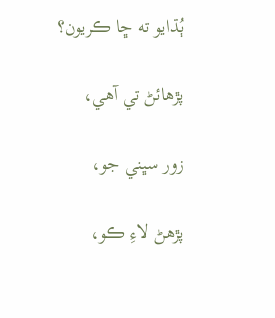ٻُڌايو ته ڇا ڪريون؟

پڙھائڻ تي آھي،

زور سڀني جو،

پڙھڻ لاءِ ڪو،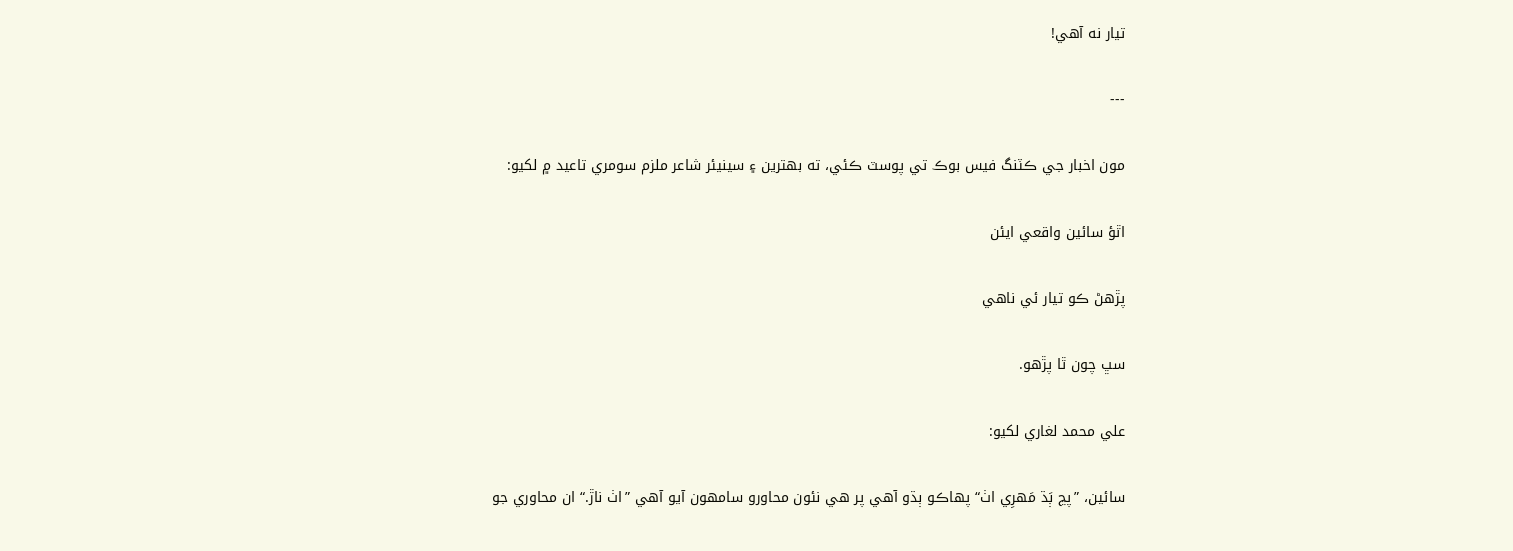تيار نه آھي!

---

مون اخبار جي ڪٽنگ فيس بوڪ تي پوسٽ ڪئي، ته بھترين ۽ سينيئر شاعر ملزم سومري تاعيد ۾ لکيو:

اٿؤ سائين واقعي ايئن

پڙھڻ ڪو تيار ئي ناھي

سڀ چون ٿا پڙھو.

علي محمد لغاري لکيو:

سائين، ”پڇ ٻَڌ مَھرِي اٺ“ پھاڪو ٻڌو آھي پر ھي نئون محاورو سامھون آيو آھي ”اٺ ناڙ.“ ان محاوري جو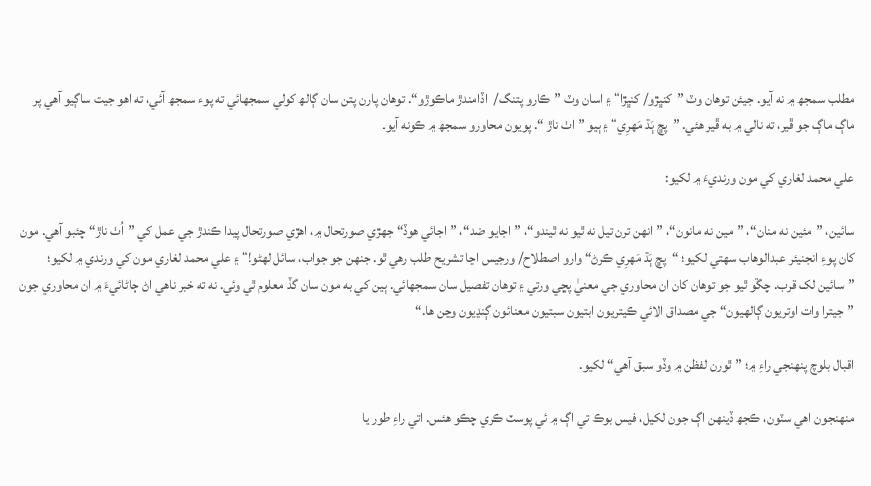مطلب سمجھ ۾ نه آيو. جيئن توھان وٽ ”کنڀڙو/ کنڀڙا“ ۽ اسان وٽ ”ڪارو پتنگ/  اڏامندڙ ماڪوڙو“. توھان پارن پتن سان ڳالھ کولي سمجهائي ته پوء سمجھ آئي، ته اھو جيت ساڳيو آھي پر ماڳ ماڳ جو ڦير، ته نالي ۾ به ڦير ھئي. ”پڇ ٻَڌ مَھرِي“ ۽ ٻيو ”اٺ ناڙ “. پويون محاورو سمجھ ۾ ڪونه آيو۔

علي محمد لغاري کي مون ورنديءَ ۾ لکيو:

سائين، ”مئين نه منان“، ”مين نه مانون“، ”انھن ترن تيل نه ٿيو نه ٿيندو“، ”اجايو ضد“، ”اجائي ھوڏ“ جھڙي صورتحال ۾، اھڙي صورتحال پيدا ڪندڙ جي عمل کي ”اُٺ ناڙ“ چئبو آھي. مون کان پوءِ انجنيئر عبدالوھاب سھتي لکيو؛ “پڇ ٻَڌ مَھرِي ڪرڻ“ وارو اصطلاح/ ورجيس اڃا تشريح طلب رھي ٿو. جنھن جو جواب، سائل لھڻو!“ ۽ علي محمد لغاري مون کي ورندي ۾ لکيو؛ ”سائين لک قرب. چڱو ٿيو جو توھان کان ان محاوري جي معنيٰ پڇي ورتي ۽ توھان تفصيل سان سمجهائي. ٻين کي به مون سان گڏ معلوم ٿي وئي. نه ته خبر ناھي اڻ ڄاڻائيءَ ۾ ان محاوري جون ”جيترا وات اوتريون ڳالھيون“ جي مصداق الائي ڪيتريون ابتيون سبتيون معنائون ڳنڍيون وڃن ھا.“

اقبال بلوچ پنھنجي راءِ ۾؛ ”ٿورن لفظن ۾ وڏو سبق آهي“ لکيو.

منھنجون اھي سٽون، ڪجھ ڏينھن اڳ جون لکيل، فيس بوڪ تي اڳ ۾ ئي پوسٽ ڪري چڪو ھئس. اتي راءِ طور يا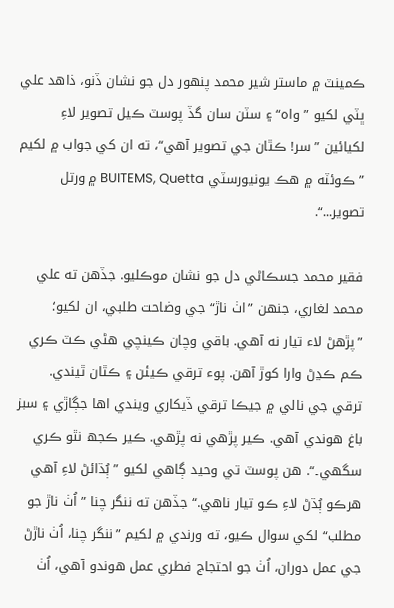ڪمينٽ ۾ ماستر شير محمد پنھور دل جو نشان ڏنو، ذاھد علي ڀٽي لکيو ”واه“ ۽ سٽن سان گڏ پوسٽ ڪيل تصوير لاءِ لکيائين ”سر! ڪٿان جي تصوير آھي“، ته ان کي جواب ۾ لکيم ”ڪوئٽه ۾ ھڪ يونيورسٽي BUITEMS, Quetta ۾ ورتل تصوير...“.

فقير محمد جسڪاڻي دل جو نشان موڪليو. جڏھن ته علي محمد لغاري، جنھن ”اٺ ناڙ“ جي وضاحت طلبي، ان لکيو؛ ”پڙھڻ لاء تيار نه آھي. باقي وچان ڪينچي ھڻي ڪٽ ڪري ڪم ڪڍڻ وارا کوڙ آھن. پوء ترقي ڪيئن ۽ ڪٿان ٿيندي. ترقي جي نالي ۾ جيڪا ترقي ڏيکاري ويندي اھا جڳاڙي ۽ سبز باغ ھوندي آھي. ڪير پڙھي نه پڙھي. ڪير ڪجھ نٿو ڪري سگهي۔“. ھن پوسٽ تي وحيد ڳاھي لکيو ”ٻُڌائڻ لاءِ آهي هرڪو ٻُڌڻ لاءِ ڪو تيار ناهي.“ جڏھن ته ننگر چنا ”اُٺ ناڙ جو مطلب“ لکي سوال ڪيو، ته ورندي ۾ لکيم ”ننگر چنا، اُٺ ناڙڻ جي عمل دوران، اُٺ جو احتجاج فطري عمل ھوندو آھي، اُٺ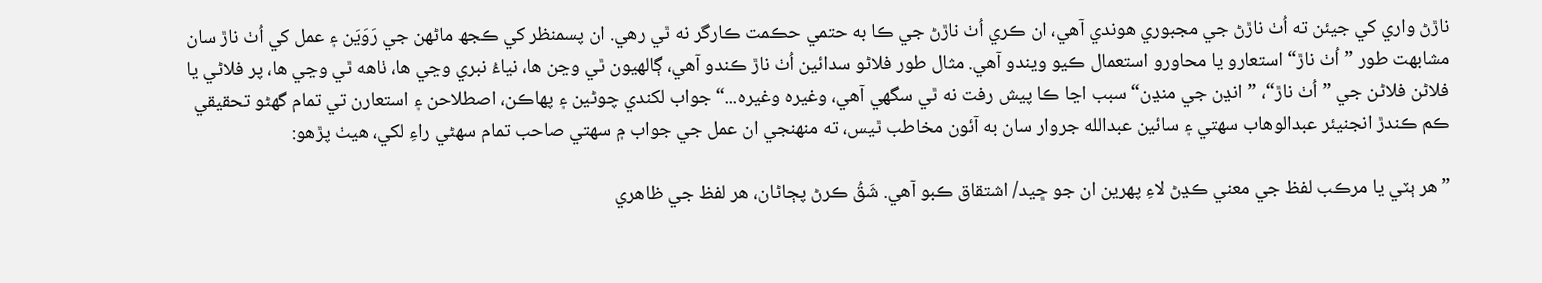ناڙڻ واري کي جيئن ته اُٺ ناڙڻ جي مجبوري ھوندي آھي، ان ڪري اُٺ ناڙڻ جي ڪا به حتمي حڪمت ڪارگر نه ٿي رھي. ان پسمنظر کي ڪجھ ماڻھن جي رَوَيَن ۽ عمل کي اُٺ ناڙ سان مشابھت طور ”اُٺ ناڙ“ استعارو يا محاورو استعمال ڪيو ويندو آھي. مثال طور فلاڻو سدائين اُٺ ناڙ ڪندو آھي، ڳالھيون ٿي وڃن ھا، نياءُ نبري وڃي ھا، ٺاھه ٿي وڃي ھا، پر فلاڻي يا فلاڻن فلاڻن جي ”اُٺ ناڙ“، ”انڍن جي منڍن“ سبب اڃا ڪا پيش رفت نه ٿي سگهي آھي، وغيره وغيره...“ جواب لکندي چوڻين ۽ پھاڪن، اصطلاحن ۽ استعارن تي تمام گهڻو تحقيقي ڪم ڪندڙ انجنيئر عبدالوھاب سھتي ۽ سائين عبدالله جروار سان به آئون مخاطب ٿيس، ته منھنجي ان عمل جي جواب ۾ سھتي صاحب تمام سھڻي راءِ لکي، ھيٺ پڙھو:

”ھر ٻٽي يا مرڪب لفظ جي معني ڪڍڻ لاءِ پھرين ان جو ڇيد/ اشتقاق ڪبو آھي. شَقُ ڪرڻ پڄاڻان، ھر لفظ جي ظاھري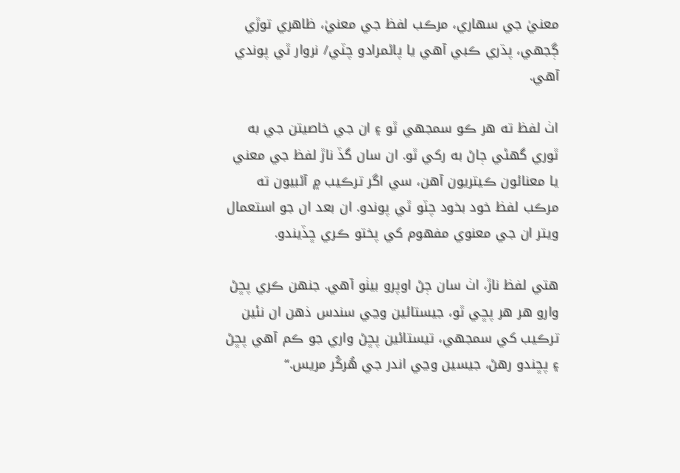معنيٰ جي سھاري، مرڪب لفظ جي معنيٰ، ظاھري توڙي ڳجھي، پڌري ڪبي آھي يا پاڻمرادو چٽي/ نروار ٿي پوندي آھي.

اٺ لفظ ته ھر ڪو سمجھي ٿو ۽ ان جي خاصيتن جي به ٿوري گھڻي ڄاڻ به رکي ٿو. ان سان گڏ ناڙ لفظ جي معني يا معنائون ڪيتريون آھن، سي اگر ترڪيب ۾ آڻبيون ته مرڪب لفظ خود بخود چٽو ٿي پوندو. ان بعد ان جو استعمال ويتر ان جي معنوي مفھوم کي پختو ڪري ڇڏيندو.

ھتي لفظ ناڙ، اٺ سان ڄڻ اوپرو بيٺو آھي. جنھن ڪري پڇڻ وارو ھر ھر پڇي ٿو، جيستائين وڃي سندس ذھن ان نئين ترڪيب کي سمجھي، تيستائين پڇڻ واري جو ڪم آھي پڇڻ ۽ پڇندو رھڻ، جيسين وڃي اندر جي ھُرکُر مريس.“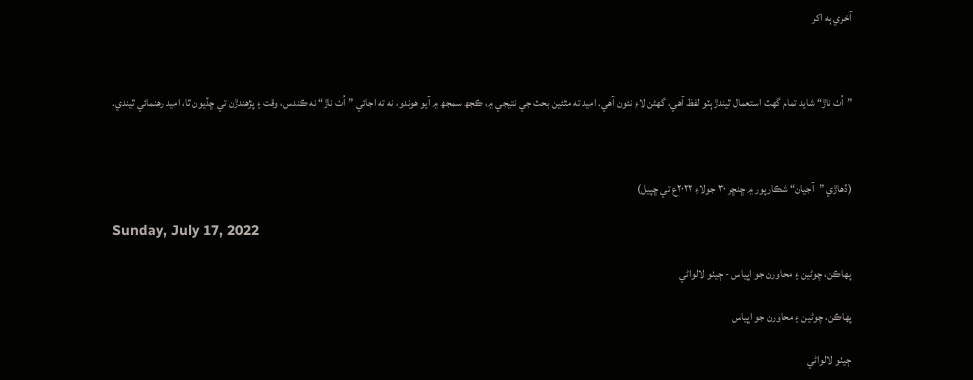آخري ٻه اکر



”اُٺ ناڙ“ شايد تمام گهٽ استعمال ٿيندڙ ٻٽو لفظ آھي، گهڻن لاءِ نئون آھي. اميد ته مٿئين بحث جي نتيجي ۾، ڪجھ سمجھ ۾ آيو ھوندو، نه ته اجائي ”اُٺ ناڙ“ نه ڪندس، وقت ۽ پڙھندڙن تي ڇڏيون ٿا، اميد رھنمائي ٿيندي.



(ڏھاڙي ”آجيان“ شڪارپور ۾ ڇنڇر ۳۰ جولاءِ ۲۰۲۲ع تي ڇپيل)

Sunday, July 17, 2022

پھاڪن، چوڻين ۽ محاورن جو اڀياس - ڄيٺو لالواڻي

پھاڪن، چوڻين ۽ محاورن جو اڀياس

ڄيٺو لالواڻي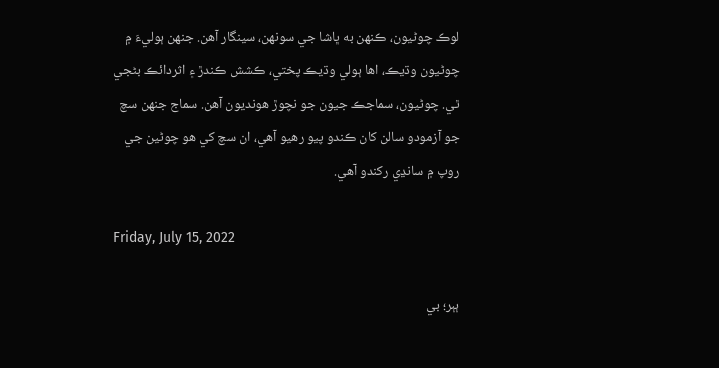لوڪ چوڻيون، ڪنھن به ڀاشا جي سونھن، سينگار آھن. جنھن ٻوليءَ ۾ چوڻيون وڌيڪ، اھا ٻولي وڌيڪ پختي، ڪشش ڪندڙ ۽ اثردائڪ بڻجي ٿي. چوڻيون، سماجڪ جيون جو نچوڙ ھونديون آھن. سماج جنھن سچ جو آزمودو سالن کان ڪندو پيو رھيو آھي، ان سچ کي ھو چوڻين جي روپ ۾ سانڍي رکندو آھي.

Friday, July 15, 2022

ٻٻر؛ بي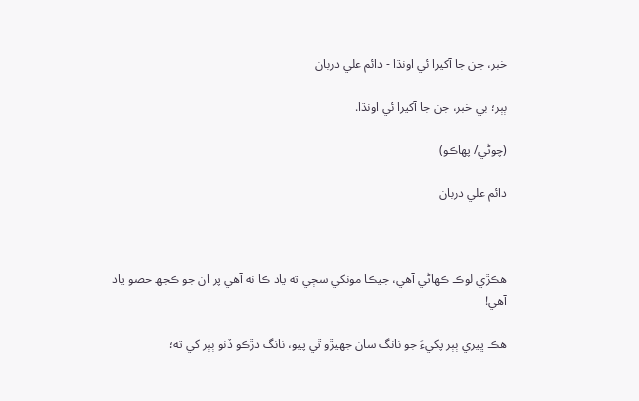خبر، جن جا آکيرا ئي اونڌا - دائم علي دربان

ٻٻر؛ بي خبر، جن جا آکيرا ئي اونڌا.

(چوڻي/ پھاڪو)

دائم علي دربان



هڪڙي لوڪ ڪھاڻي آھي، جيڪا مونکي سڄي ته ياد ڪا نه آھي پر ان جو ڪجھ حصو ياد آھي!

هڪ ڀيري ٻٻر پکيءَ جو نانگ سان جھيڙو ٿي پيو، نانگ دڙڪو ڏنو ٻٻر کي ته؛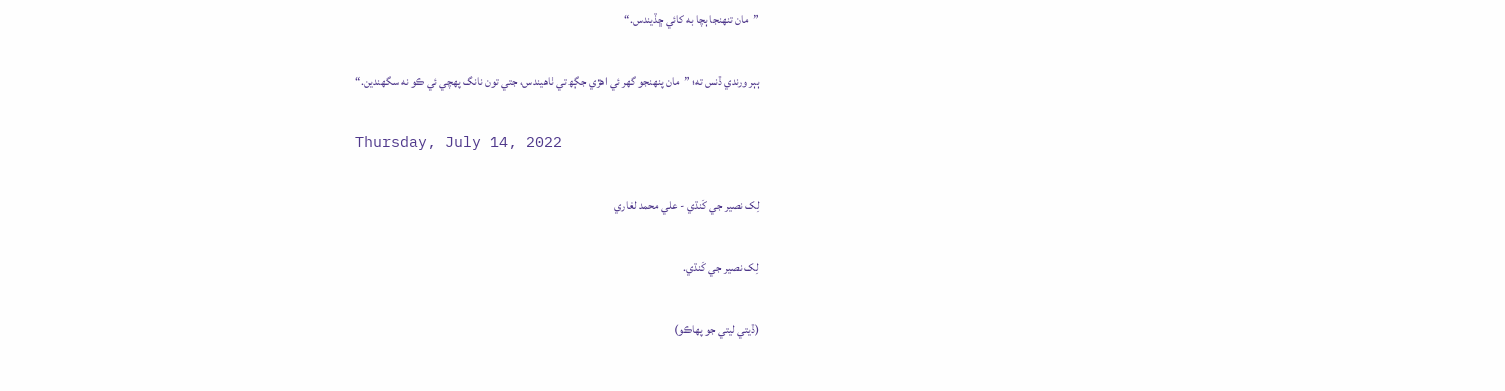”مان تنھنجا ٻچا به کائي ڇڏيندس.“

ٻٻر ورندي ڏنس ته؛ ”مان پنھنجو گھر ئي اھڙي جڳھ تي ٺاھيندس، جتي تون نانگ پھچي ئي ڪو نه سگھندين.“

Thursday, July 14, 2022

لِک نصير جي کَنڌي - علي محمد لغاري

لِک نصير جي کَنڌي.

(ڏيتي ليتي جو پھاڪو)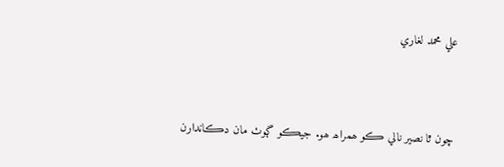علي محمد لغاري



چون ٿا نصير نالي ڪو ھمراھ ھو. جيڪو ڳوٺ مان دڪاندارن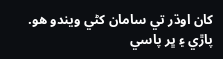کان اوڌر تي سامان کڻي ويندو ھو. پاڙي ۽ ڀر پاسي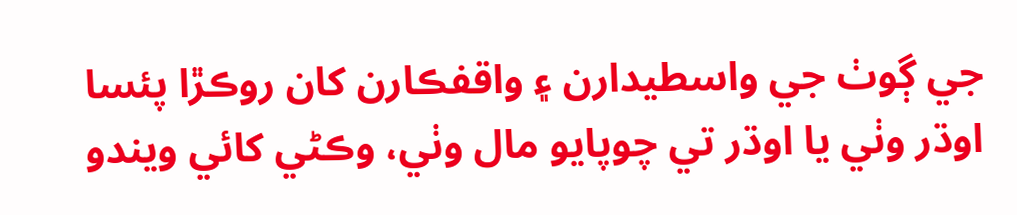جي ڳوٺ جي واسطيدارن ۽ واقفڪارن کان روڪڙا پئسا اوڌر وٺي يا اوڌر تي چوپايو مال وٺي، وڪڻي کائي ويندو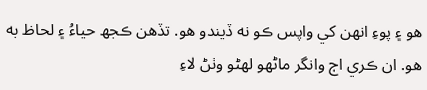ھو ۽ پوءِ انھن کي واپس ڪو نه ڏيندو ھو. تڏھن ڪجھ حياءُ ۽ لحاظ به ھو. ان ڪري اڄ وانگر ماڻھو لھڻو وٺڻ لاءِ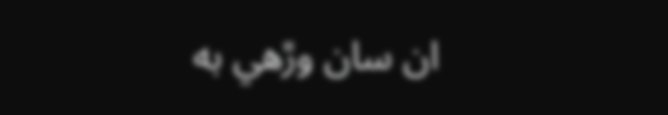ان سان وڙھي به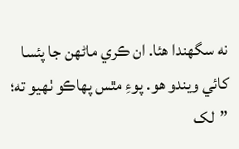نه سگهندا ھئا. ان ڪري ماڻھن جا پئسا کائي ويندو ھو. پوءِ مٿس پھاڪو ٺھيو ته؛ ”لک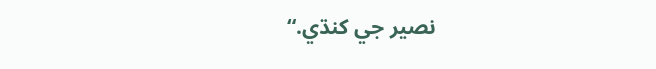نصير جي کنڌي.“